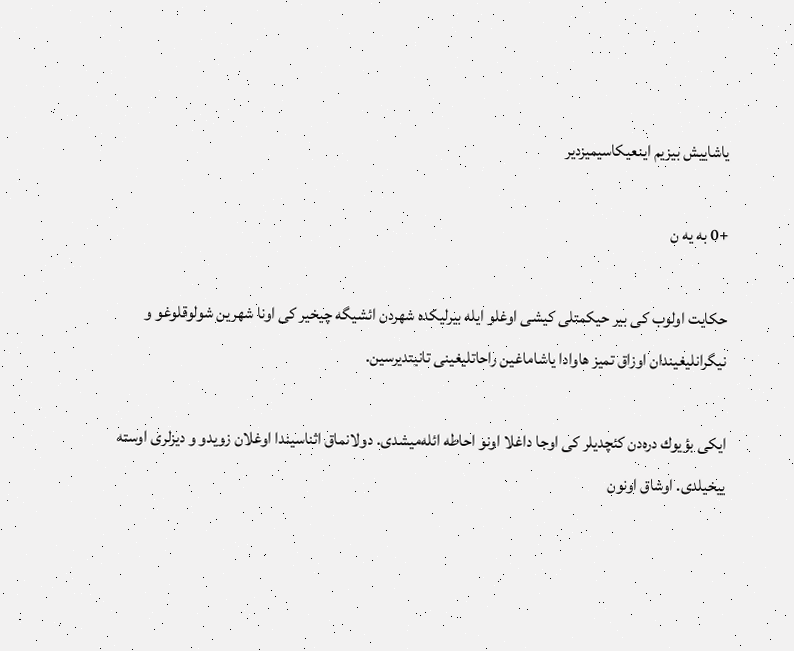یاشاییش بیزیم اینعیكاسیمیزدیر

+0 به یه ن

حكایت اولوب كی بیر حیكمتلی كیشی اوغلو ایله بیرلیكده شهردن ائشیگه چیخیر كی اونا شهرین شولوقلوغو و نیگرانلیغیندان اوزاق تمیز هاوادا یاشاماغین راحاتلیغینی تانیتدیرسین.

ایكی بؤیوك دره‌دن كئچدیلر كی اوجا داغلا اونو احاطه ائله‌میشدی. دولانماق اثناسیندا اوغلان زویدو و دیزلری اوسته ییخیلدی. اوشاق اونون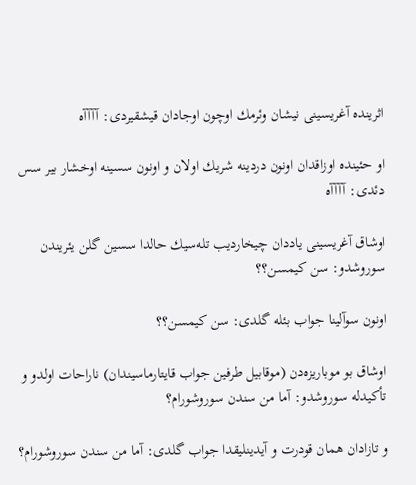اثرینده آغریسینی نیشان وئرمك اوچون اوجادان قیشقیردی: آآآآه

او حئینده اوزاقدان اونون دردینه شریك اولان و اونون سسینه اوخشار بیر سس دئدی: آآآآه

اوشاق آغریسینی یاددان چیخاردیب تله‌سیك حالدا سسین گلن یئریندن سوروشدو: سن كیمسن؟؟

اونون سوآلینا جواب بئله گلدی: سن كیمسن؟؟

اوشاق بو موباریزه‌دن (موقابیل طرفین جواب قایتارماسیندان) ناراحات اولدو و تأكیدله سوروشدو: آما من سندن سوروشورام؟

و تازادان همان قودرت و آیدینلیقدا جواب گلدی: آما من سندن سوروشورام؟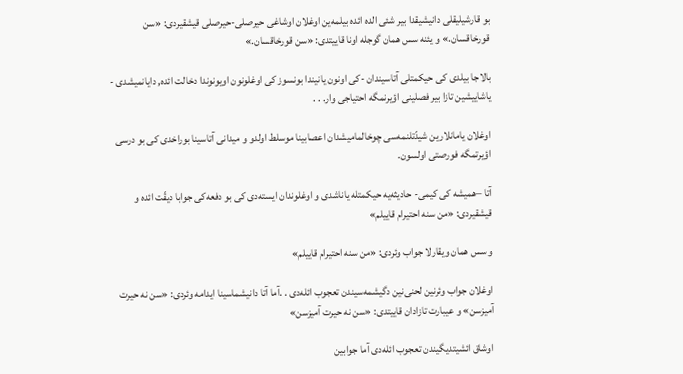بو قارشیلیقلی دانیشیقدا بیر شئی الده ائده بیلمه‌ین اوغلان اوشاغی حیرصلی-حیرصلی قیشقیردی: «سن قورخاقسان.» و یئنه سس همان گوجله اونا قاییتدی: «سن قورخاقسان.»

بالاجا بیلدی كی حیكمتلی آتاسیندان -كی اونون یانیندا بونسوز كی اوغلونون اویونوندا دخالت ائده, دایانمیشدی - یاشاییشین تازا بیر فصلینی اؤیرنمگه احتیاجی وار. . .

اوغلان یامانلارین شیدّتلنمه‌سی چوخالمامیشدان اعصابینا موسلط اولدو و میدانی آتاسینا بوراخدی كی بو درسی اؤیرتمگه فورصتی اولسون.

آتا –همیشه كی كیمی- حادیثه‌یه حیكمتله یاناشدی و اوغلوندان ایسته‌دی كی بو دفعه‌كی جوابا دیقّت ائده و قیشقیردی: «من سنه احتیرام قاییلم»

و سس همان ویقارلا جواب وئردی: «من سنه احتیرام قاییلم»

اوغلان جواب وئرنین لحنی‌نین دگیشمه‌سیندن تعجوب ائله‌دی . .آما آتا دانیشماسینا ایدامه وئردی: «سن نه حیرت آمیزسن» و عیبارت تازادان قاییتدی: «سن نه حیرت آمیزسن»

اوشاق ائشیتدیگیندن تعجوب ائله‌دی آما جوابین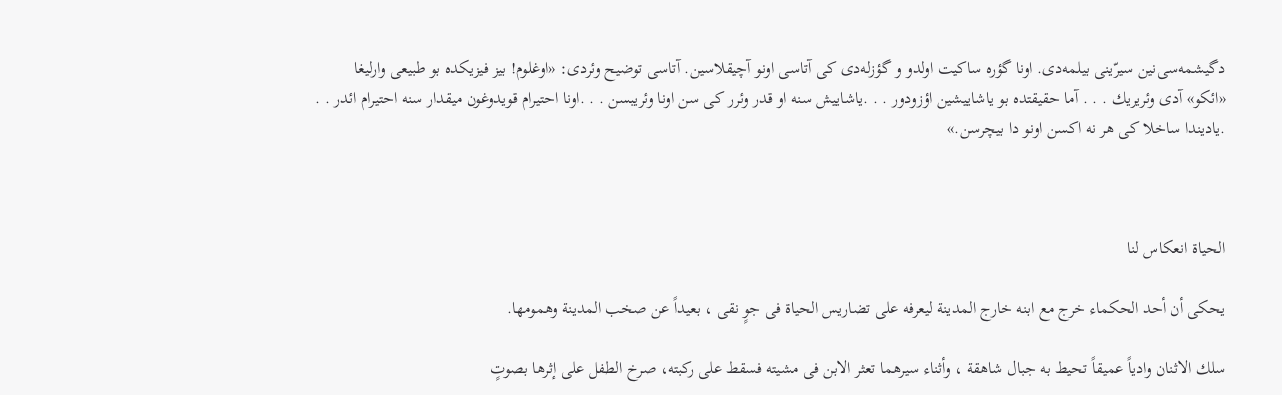دگیشمه‌سی‌نین سیرّینی بیلمه‌دی. اونا گؤره ساكیت اولدو و گؤزله‌دی كی آتاسی اونو آچیقلاسین. آتاسی توضیح وئردی: «اوغلوم! بیز فیزیكده بو طبیعی وارلیغا «ائكو» آدی وئریریك . . . آما حقیقتده بو یاشاییشین اؤزودور . . .یاشاییش سنه او قدر وئرر كی سن اونا وئریبسن . . .اونا احتیرام قویدوغون میقدار سنه احتیرام ائدر . . .یادیندا ساخلا كی هر نه اكسن اونو دا بیچرسن.»



الحیاة انعكاس لنا

یحكى أن أحد الحكماء خرج مع ابنه خارج المدینة لیعرفه على تضاریس الحیاة فی جوٍ نقی ، بعیداً عن صخب المدینة وهمومها.

سلك الاثنان وادیاً عمیقاً تحیط به جبال شاهقة ، وأثناء سیرهما تعثر الابن فی مشیته فسقط على ركبته، صرخ الطفل على إثرها بصوتٍ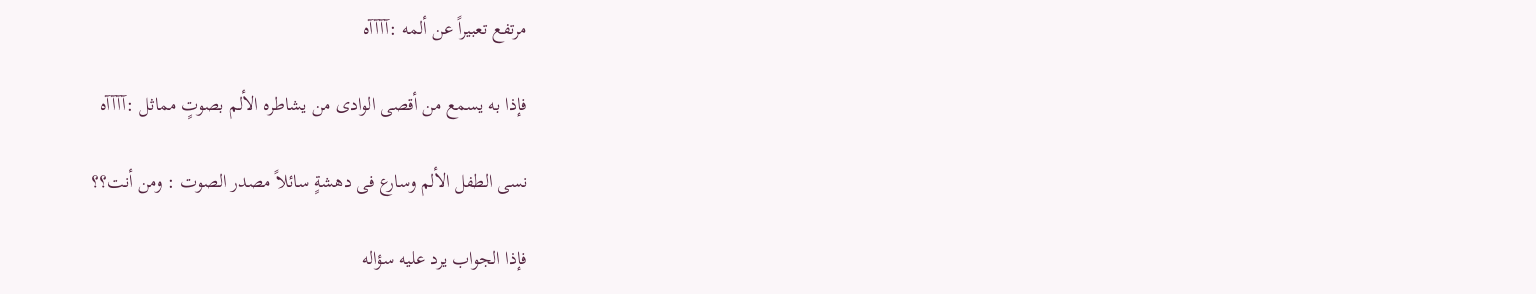مرتفع تعبیراً عن ألمه :آآآآه

فإذا به یسمع من أقصى الوادی من یشاطره الألم بصوتٍ مماثل :آآآآه

نسی الطفل الألم وسارع فی دهشةٍ سائلاً مصدر الصوت : ومن أنت؟؟

فإذا الجواب یرد علیه سؤاله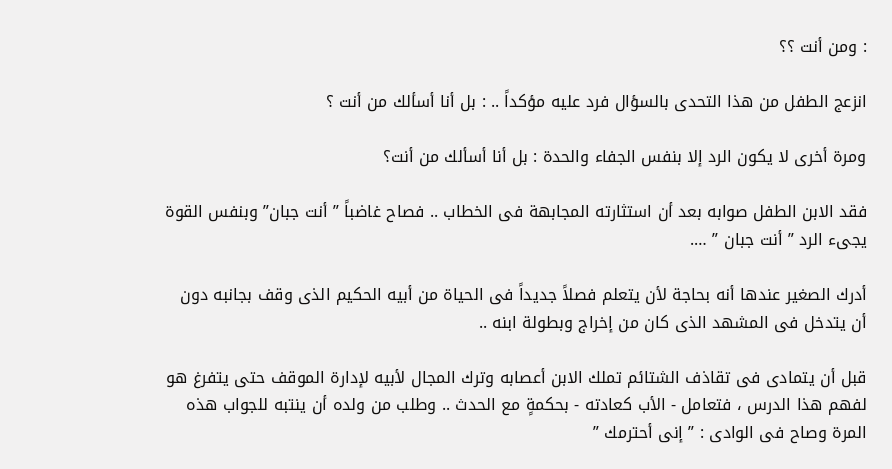: ومن أنت ؟؟

انزعج الطفل من هذا التحدی بالسؤال فرد علیه مؤكداً .. : بل أنا أسألك من أنت ؟

ومرة أخرى لا یكون الرد إلا بنفس الجفاء والحدة : بل أنا أسألك من أنت؟

فقد الابن الطفل صوابه بعد أن استثارته المجابهة فی الخطاب .. فصاح غاضباً ” أنت جبان” وبنفس القوة یجیء الرد ” أنت جبان ” ….

أدرك الصغیر عندها أنه بحاجة لأن یتعلم فصلاً جدیداً فی الحیاة من أبیه الحكیم الذی وقف بجانبه دون أن یتدخل فی المشهد الذی كان من إخراج وبطولة ابنه ..

قبل أن یتمادى فی تقاذف الشتائم تملك الابن أعصابه وترك المجال لأبیه لإدارة الموقف حتى یتفرغ هو لفهم هذا الدرس ، فتعامل - الأب كعادته - بحكمةٍ مع الحدث .. وطلب من ولده أن ینتبه للجواب هذه المرة وصاح فی الوادی : ” إنی أحترمك ”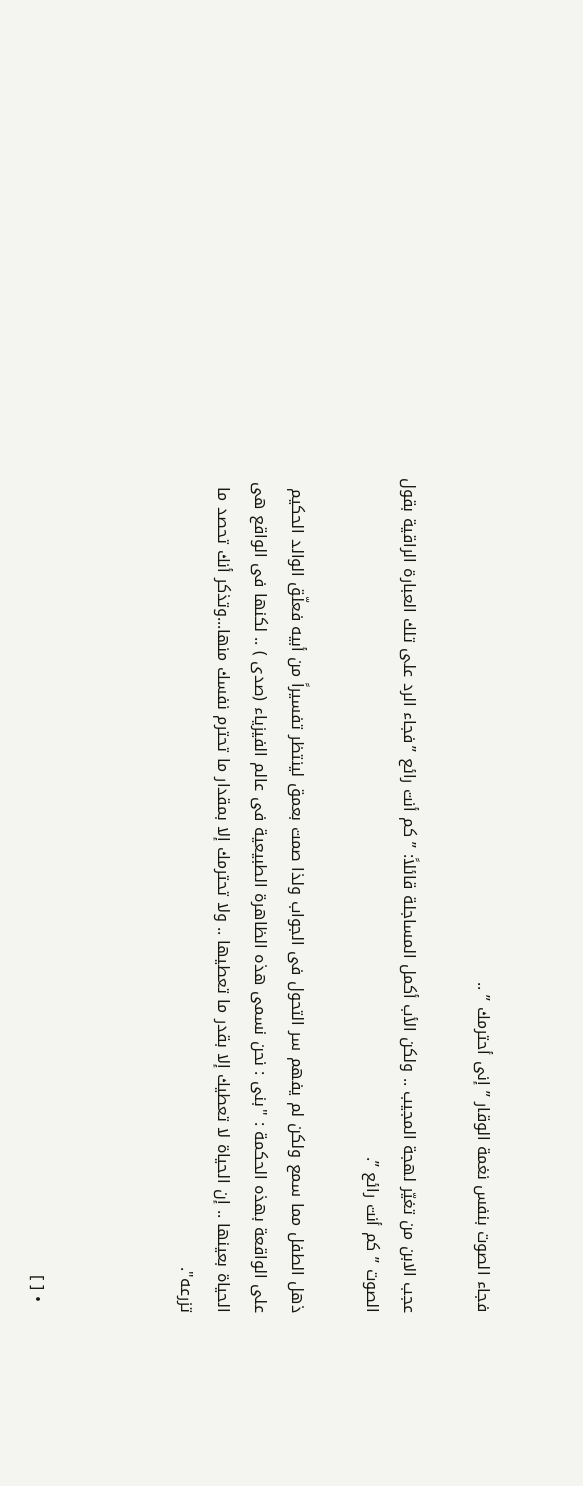فجاء الصوت بنفس نغمة الوقار ” إنی أحترمك ” ..

عجب الابن من تغیّر لهجة المجیب .. ولكن الأب أكمل المساجلة قائلاً: ” كم أنت رائع ”فجاء الرد على تلك العبارة الراقیة بقول الصوت ” كم أنت رائع ”.

ذهل الطفل مما سمع ولكن لم یفهم سر التحول فی الجواب ولذا صمت بعمق لینتظر تفسیراً من أبیه فعلّق الوالد الحكیم على الواقعة بهذه الحكمة : "بنی : نحن نسمی هذه الظاهرة الطبیعیة فی عالم الفیزیاء (صدى ) .. لكنها فی الواقع هی الحیاة بعینها .. إن الحیاة لا تعطیك إلا بقدر ما تعطیها .. ولا تحترمك إلا بمقدار ما تحترم نفسك منها...وتذكر أنك تحصد ما تزرعه".



  • [ ]